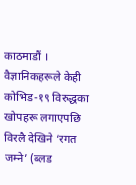काठमाडौं । वैज्ञानिकहरूले केही कोभिड-१९ विरुद्धका खोपहरू लगाएपछि विरलै देखिने ‘रगत जम्ने’ (ब्लड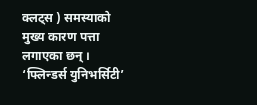क्लट्स ) समस्याको मुख्य कारण पत्ता लगाएका छन् ।
‘फ्लिन्डर्स युनिभर्सिटी’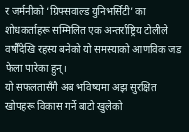र जर्मनीको ‘ग्रिफ्सवाल्ड युनिभर्सिटी’ का शोधकर्ताहरू सम्मिलित एक अन्तर्राष्ट्रिय टोलीले वर्षौँदेखि रहस्य बनेको यो समस्याको आणविक जड फेला पारेका हुन्।
यो सफलतासँगै अब भविष्यमा अझ सुरक्षित खोपहरू विकास गर्ने बाटो खुलेको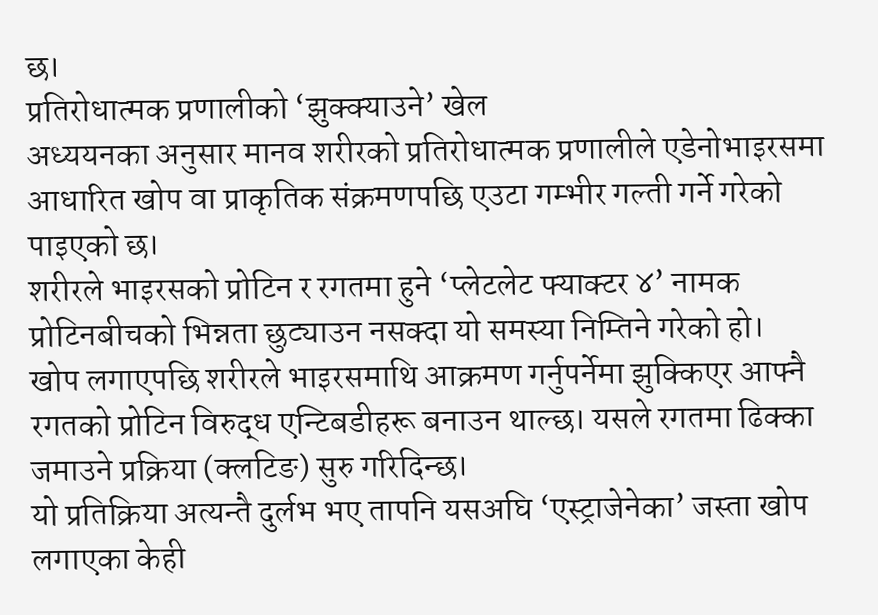छ।
प्रतिरोधात्मक प्रणालीको ‘झुक्क्याउने’ खेल
अध्ययनका अनुसार मानव शरीरको प्रतिरोधात्मक प्रणालीले एडेनोभाइरसमा आधारित खोप वा प्राकृतिक संक्रमणपछि एउटा गम्भीर गल्ती गर्ने गरेको पाइएको छ।
शरीरले भाइरसको प्रोटिन र रगतमा हुने ‘प्लेटलेट फ्याक्टर ४’ नामक प्रोटिनबीचको भिन्नता छुट्याउन नसक्दा यो समस्या निम्तिने गरेको हो।
खोप लगाएपछि शरीरले भाइरसमाथि आक्रमण गर्नुपर्नेमा झुक्किएर आफ्नै रगतको प्रोटिन विरुद्ध एन्टिबडीहरू बनाउन थाल्छ। यसले रगतमा ढिक्का जमाउने प्रक्रिया (क्लटिङ) सुरु गरिदिन्छ।
यो प्रतिक्रिया अत्यन्तै दुर्लभ भए तापनि यसअघि ‘एस्ट्राजेनेका’ जस्ता खोप लगाएका केही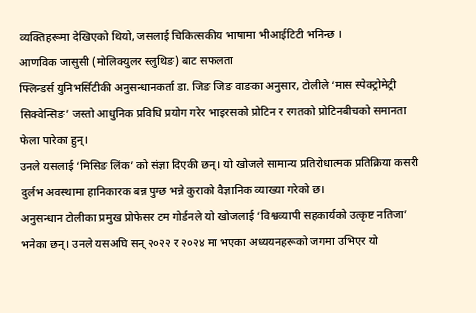व्यक्तिहरूमा देखिएको थियो, जसलाई चिकित्सकीय भाषामा भीआईटिटी भनिन्छ ।
आणविक जासुसी (मोलिक्युलर स्लुथिङ) बाट सफलता
फ्लिन्डर्स युनिभर्सिटीकी अनुसन्धानकर्ता डा. जिङ जिङ वाङका अनुसार, टोलीले ‘मास स्पेक्ट्रोमेट्री सिक्वेन्सिङ’ जस्तो आधुनिक प्रविधि प्रयोग गरेर भाइरसको प्रोटिन र रगतको प्रोटिनबीचको समानता फेला पारेका हुन्।
उनले यसलाई ‘मिसिङ लिंक’ को संज्ञा दिएकी छन्। यो खोजले सामान्य प्रतिरोधात्मक प्रतिक्रिया कसरी दुर्लभ अवस्थामा हानिकारक बन्न पुग्छ भन्ने कुराको वैज्ञानिक व्याख्या गरेको छ।
अनुसन्धान टोलीका प्रमुख प्रोफेसर टम गोर्डनले यो खोजलाई ‘विश्वव्यापी सहकार्यको उत्कृष्ट नतिजा’ भनेका छन्। उनले यसअघि सन् २०२२ र २०२४ मा भएका अध्ययनहरूको जगमा उभिएर यो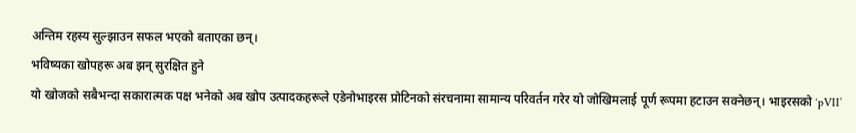अन्तिम रहस्य सुल्झाउन सफल भएको बताएका छन्।
भविष्यका खोपहरू अब झन् सुरक्षित हुने
यो खोजको सबैभन्दा सकारात्मक पक्ष भनेको अब खोप उत्पादकहरूले एडेनोभाइरस प्रोटिनको संरचनामा सामान्य परिवर्तन गरेर यो जोखिमलाई पूर्ण रूपमा हटाउन सक्नेछन्। भाइरसको ‘pVII’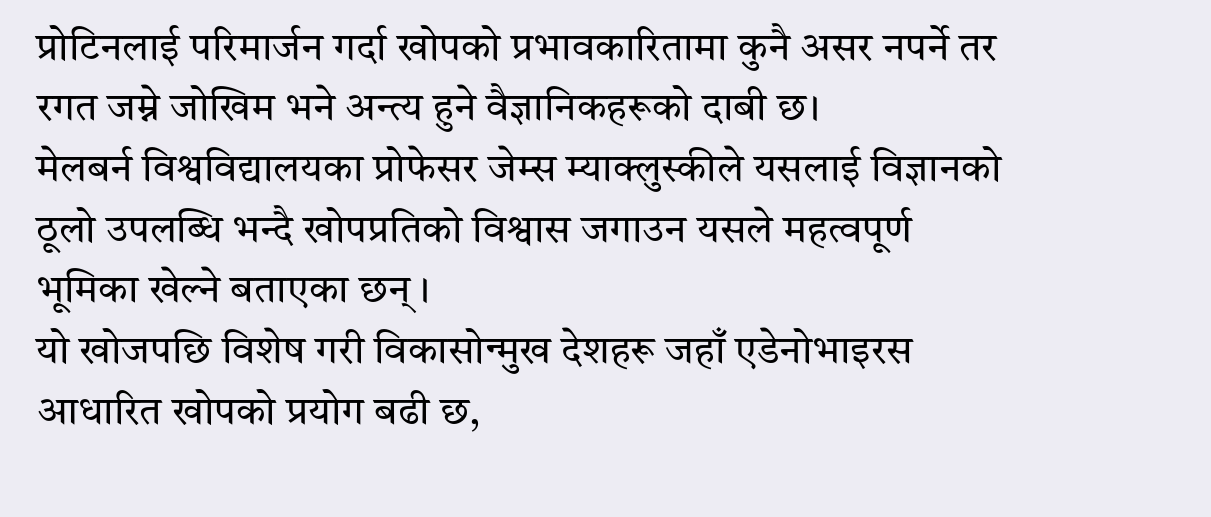प्रोटिनलाई परिमार्जन गर्दा खोपको प्रभावकारितामा कुनै असर नपर्ने तर रगत जम्ने जोखिम भने अन्त्य हुने वैज्ञानिकहरूको दाबी छ।
मेलबर्न विश्वविद्यालयका प्रोफेसर जेम्स म्याक्लुस्कीले यसलाई विज्ञानको ठूलो उपलब्धि भन्दै खोपप्रतिको विश्वास जगाउन यसले महत्वपूर्ण भूमिका खेल्ने बताएका छन् ।
यो खोजपछि विशेष गरी विकासोन्मुख देशहरू जहाँ एडेनोभाइरस आधारित खोपको प्रयोग बढी छ,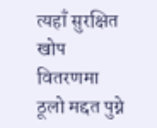त्यहाँ सुरक्षित खोप वितरणमा ठूलो मद्दत पुग्ने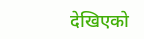देखिएको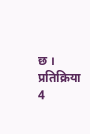छ ।
प्रतिक्रिया 4